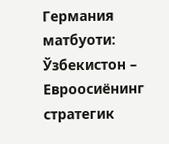Германия матбуоти: Ўзбекистон – Евроосиёнинг стратегик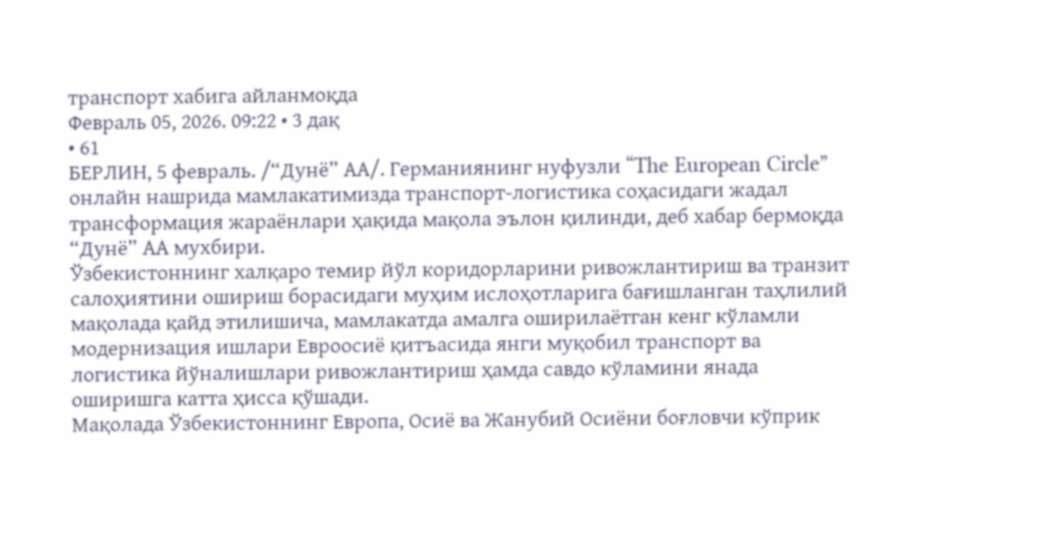транспорт хабига айланмоқда
Февраль 05, 2026. 09:22 • 3 дақ
• 61
БЕРЛИН, 5 февраль. /“Дунё” АА/. Германиянинг нуфузли “The European Circle” онлайн нашрида мамлакатимизда транспорт-логистика соҳасидаги жадал трансформация жараёнлари ҳақида мақола эълон қилинди, деб хабар бермоқда “Дунё” АА мухбири.
Ўзбекистоннинг халқаро темир йўл коридорларини ривожлантириш ва транзит салоҳиятини ошириш борасидаги муҳим ислоҳотларига бағишланган таҳлилий мақолада қайд этилишича, мамлакатда амалга оширилаётган кенг кўламли модернизация ишлари Евроосиё қитъасида янги муқобил транспорт ва логистика йўналишлари ривожлантириш ҳамда савдо кўламини янада оширишга катта ҳисса қўшади.
Мақолада Ўзбекистоннинг Европа, Осиё ва Жанубий Осиёни боғловчи кўприк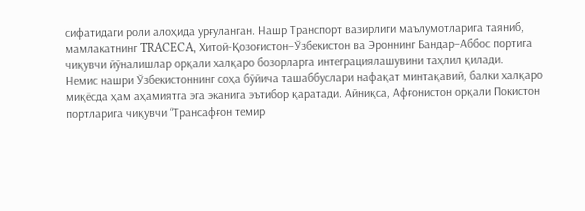сифатидаги роли алоҳида урғуланган. Нашр Транспорт вазирлиги маълумотларига таяниб, мамлакатнинг TRACECA, Хитой-Қозоғистон–Ўзбекистон ва Эроннинг Бандар–Аббос портига чиқувчи йўналишлар орқали халқаро бозорларга интеграциялашувини таҳлил қилади.
Немис нашри Ўзбекистоннинг соҳа бўйича ташаббуслари нафақат минтақавий, балки халқаро миқёсда ҳам аҳамиятга эга эканига эътибор қаратади. Айниқса, Афғонистон орқали Покистон портларига чиқувчи “Трансафғон темир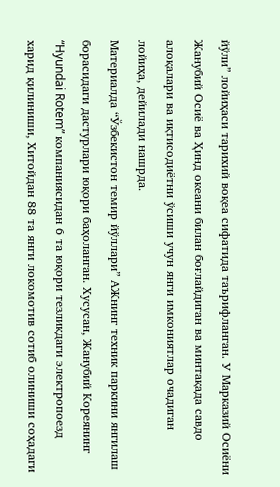йўли” лойиҳаси тарихий воқеа сифатида таърифланган. У Марказий Осиёни Жанубий Осиё ва Ҳинд океани билан боғлайдиган ва минтақада савдо алоқалари ва иқтисодиётни ўсиши учун янги имкониятлар очадиган лойиҳа, дейилади нашрда.
Материалда “Ўзбекистон темир йўллари” АЖнинг техник паркини янгилаш борасидаги дастурлари юқори баҳоланган. Хусусан, Жанубий Кореянинг “Hyundai Rotem” компаниясидан 6 та юқори тезликдаги электропоезд харид қилиниши, Хитойдан 88 та янги локомотив сотиб олиниши соҳадаги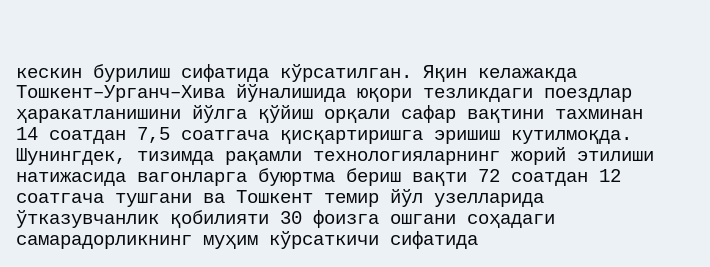кескин бурилиш сифатида кўрсатилган. Яқин келажакда Тошкент–Урганч–Хива йўналишида юқори тезликдаги поездлар ҳаракатланишини йўлга қўйиш орқали сафар вақтини тахминан 14 соатдан 7,5 соатгача қисқартиришга эришиш кутилмоқда. Шунингдек, тизимда рақамли технологияларнинг жорий этилиши натижасида вагонларга буюртма бериш вақти 72 соатдан 12 соатгача тушгани ва Тошкент темир йўл узелларида ўтказувчанлик қобилияти 30 фоизга ошгани соҳадаги самарадорликнинг муҳим кўрсаткичи сифатида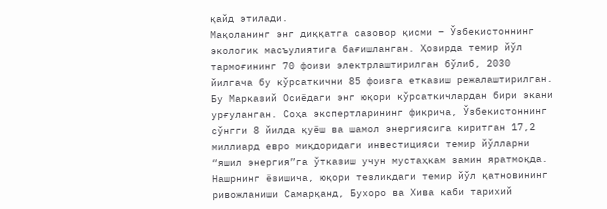қайд этилади.
Мақоланинг энг диққатга сазовор қисми – Ўзбекистоннинг экологик масъулиятига бағишланган. Ҳозирда темир йўл тармоғининг 70 фоизи электрлаштирилган бўлиб, 2030 йилгача бу кўрсаткични 85 фоизга етказиш режалаштирилган. Бу Марказий Осиёдаги энг юқори кўрсаткичлардан бири экани урғуланган. Соҳа экспертларининг фикрича, Ўзбекистоннинг сўнгги 8 йилда қуёш ва шамол энергиясига киритган 17,2 миллиард евро миқдоридаги инвестицияси темир йўлларни “яшил энергия”га ўтказиш учун мустаҳкам замин яратмоқда.
Нашрнинг ёзишича, юқори тезликдаги темир йўл қатновининг ривожланиши Самарқанд, Бухоро ва Хива каби тарихий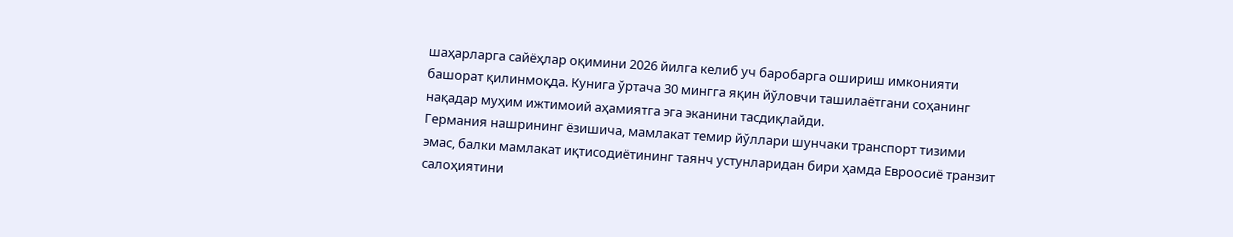шаҳарларга сайёҳлар оқимини 2026 йилга келиб уч баробарга ошириш имконияти башорат қилинмоқда. Кунига ўртача 30 мингга яқин йўловчи ташилаётгани соҳанинг нақадар муҳим ижтимоий аҳамиятга эга эканини тасдиқлайди.
Германия нашрининг ёзишича, мамлакат темир йўллари шунчаки транспорт тизими эмас, балки мамлакат иқтисодиётининг таянч устунларидан бири ҳамда Евроосиё транзит салоҳиятини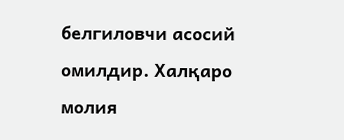белгиловчи асосий омилдир. Халқаро молия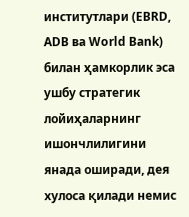институтлари (EBRD, ADB ва World Bank) билан ҳамкорлик эса ушбу стратегик лойиҳаларнинг ишончлилигини янада оширади, дея хулоса қилади немис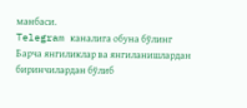манбаси.
Telegram каналига обуна бўлинг
Барча янгиликлар ва янгиланишлардан биринчилардан бўлиб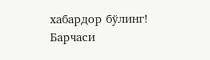хабардор бўлинг!
Барчаси